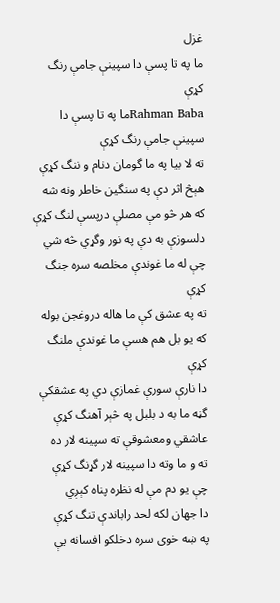غزل
ما په تا پسې دا سپينې جامې رنگ کړې
Rahman Babaما په تا پسې دا سپينې جامې رنگ کړې
ته لا بيا په ما گومان دنام و ننگ کړې
هېڅ اثر دې په سنگين خاطر ونه شه
که هر څو مې مصلې درپسې لنگ کړې
دلسوزې به دې په نور وگړي څه شي
چې له ما غوندې مخلصه سره جنگ کړې
ته په عشق کې ما هاله دروغجن بوله
که يو بل هم هسې ما غوندې ملنگ کړې
دا نارې سورې غمازې دي په عشقکې
گڼه ما به د بلبل په څېر آهنگ کړې
عاشقي ومعشوقې ته سپينه لار ده
ته و ما وته دا سپينه لار گړنگ کړې
چې يو دم مې له نظره پناه کېږي
دا جهان لکه لحد راباندې تنگ کړې
په ښه خوی سره دخلکو افسانه يې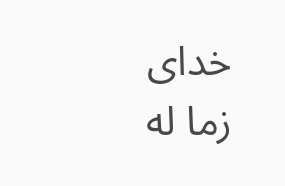خدای زما له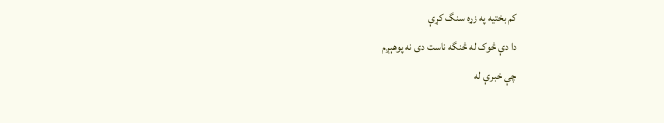کم بختيه په زړه سنگ کړې
دا دې څوک له څنگه ناست دی نه پوهېږم
چې خبرې له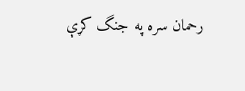رحمان سره په جنگ کړې